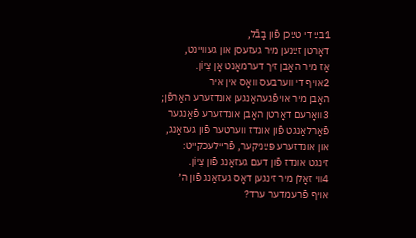1בײַ די טײַכן פֿון בָבֿל,
דאָרטן זײַנען מיר געזעסן און געװײנט,
אַז מיר האָבן זיך דערמאָנט אָן צִיוֹן.
2אױף די װערבעס װאָס אין איר
האָבן מיר אױפֿגעהאַנגען אונדזערע האַרפֿן;
3װאָרעם דאָרטן האָבן אונדזערע פֿאַנגער
פֿאַרלאַנגט פֿון אונדז װערטער פֿון געזאַנג,
און אונדזערע פּײַניקער, פֿרײלעכקײט:
זינגט אונדז פֿון דעם געזאַנג פֿון צִיוֹן.
4װי זאָלן מיר זינגען דאָס געזאַנג פֿון ה׳
אױף פֿרעמדער ערד?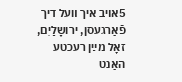5אױב איך װעל דיך פֿאַרגעסן, ירושָלַיִם,
זאָל מײַן רעכטע האַנט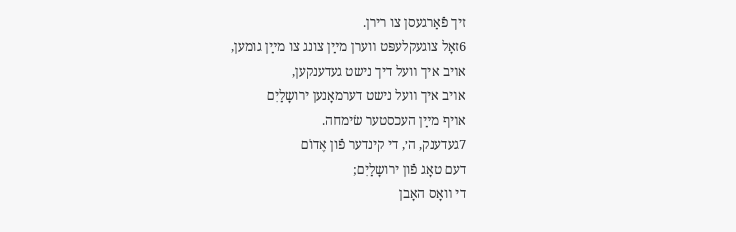זיך פֿאַרגעסן צו רירן.
6זאָל צוגעקלעפּט װערן מײַן צונג צו מײַן גומען,
אױב איך װעל דיך נישט געדענקען,
אױב איך װעל נישט דערמאָנען ירושָלַיִם
אױף מײַן העכסטער שׂימחה.
7געדענק, ה׳, די קינדער פֿון אֶדוֹם
דעם טאָג פֿון ירושָלַיִם;
די װאָס האָבן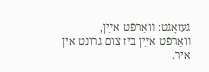געזאָגט: װאַרפֿט אײַן,
װאַרפֿט אײַן ביז צום גרונט אין איר.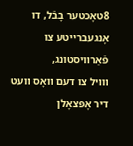8טאָכטער בָבֿל, דו אָנגעברײטע צו פֿאַרװיסטונג,
װױל צו דעם װאָס װעט דיר אָפּצאָלן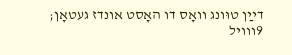דײַן טוּונג װאָס דו האָסט אונדז געטאָן;
9װױל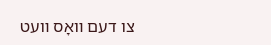צו דעם װאָס װעט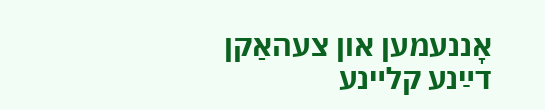אָננעמען און צעהאַקן
דײַנע קלײנע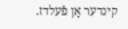קינדער אָן פֿעלדז.